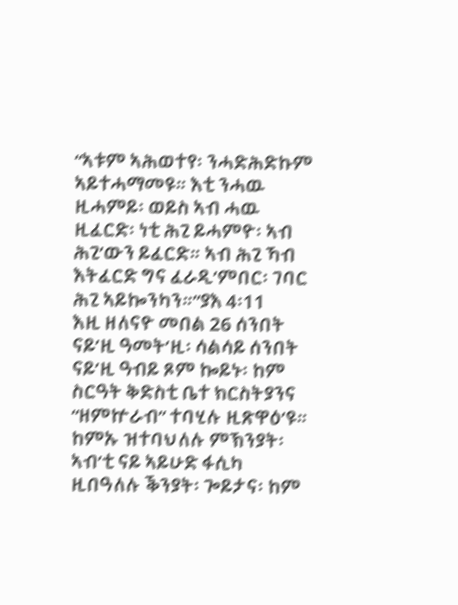“ኣቱም ኣሕወተየ፡ ንሓድሕድኩም ኣይተሓማመዩ። እቲ ንሓዉ ዚሓምይ፡ ወይስ ኣብ ሓዉ ዚፈርድ፡ ነቲ ሕጊ ይሓምዮ፡ ኣብ ሕጊ’ውን ይፈርድ። ኣብ ሕጊ ኻብ እትፈርድ ግና ፈራዲ’ምበር፡ ገባር ሕጊ ኣይኰንካን።”ያእ 4፡11
እዚ ዘለናዮ መበል 26 ሰንበት ናይ’ዚ ዓመት’ዚ፡ ሳልሳይ ሰንበት ናይ’ዚ ዓብይ ጾም ኰይኑ፡ ከም ስርዓት ቅድስቲ ቤተ ክርስትያንና “ዘምኵራብ” ተባሂሉ ዚጽዋዕ’ዩ። ከምኡ ዝተባህለሉ ምኽንያት፡ ኣብ’ቲ ናይ ኣይሁድ ፋሲካ ዚበዓለሉ ቕንያት፡ ጐይታና፡ ከም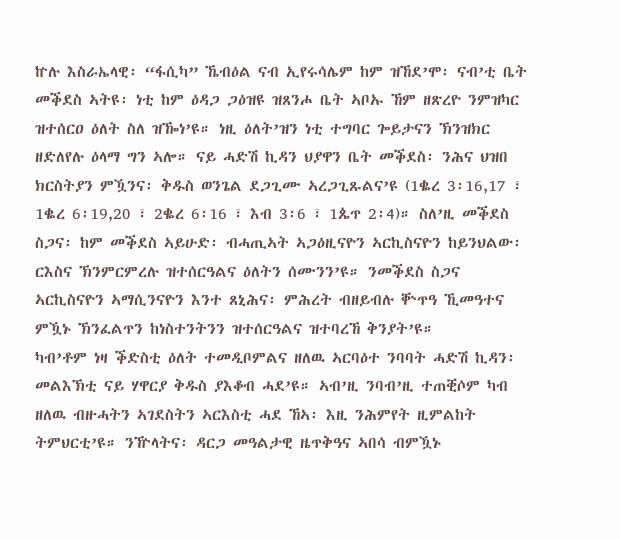ኵሉ እስራኤላዊ፡ “ፋሲካ” ኼብዕል ናብ ኢየሩሳሌም ከም ዝኸደ’ሞ፡ ናብ’ቲ ቤት መቕደስ ኣትዩ፡ ነቲ ከም ዕዳጋ ጋዕዝዩ ዝጸንሖ ቤት ኣቦኡ ኸም ዘጽረዮ ንምዝካር ዝተሰርዐ ዕለት ስለ ዝዀነ’ዩ። ነዚ ዕለት’ዝን ነቲ ተግባር ጐይታናን ኽንዝክር ዘድለየሉ ዕላማ ግን ኣሎ። ናይ ሓድሽ ኪዳን ህያዋን ቤት መቕደስ፡ ንሕና ህዝበ ክርስትያን ምዃንና፡ ቅዱስ ወንጌል ደጋጊሙ ኣረጋጊጹልና’ዩ (1ቈረ 3፡16,17 ፣ 1ቈረ 6፡19,20 ፣ 2ቈረ 6፡16 ፣ እብ 3፡6 ፣ 1ጴጥ 2፡4)። ስለ’ዚ መቕደስ ስጋና፡ ከም መቕደስ ኣይሁድ፡ ብሓጢኣት ኣጋዕዚናዮን ኣርኪስናዮን ከይንህልው፡ ርእስና ኽንምርምረሉ ዝተሰርዓልና ዕለትን ሰሙንን’ዩ። ንመቕደስ ስጋና ኣርኪስናዮን ኣማሲንናዮን እንተ ጸኒሕና፡ ምሕረት ብዘይብሉ ቝጥዓ ኺመዓተና ምዃኑ ኽንፈልጥን ከነስተንትንን ዝተሰርዓልና ዝተባረኸ ቅንያት’ዩ።
ካብ’ቶም ነዛ ቕድስቲ ዕለት ተመዲቦምልና ዘለዉ ኣርባዕተ ንባባት ሓድሽ ኪዳን፡ መልእኽቲ ናይ ሃዋርያ ቅዱስ ያእቆብ ሓደ’ዩ። ኣብ’ዚ ንባብ’ዚ ተጠቒሶም ካብ ዘለዉ ብዙሓትን ኣገደስትን ኣርእስቲ ሓደ ኸኣ፡ እዚ ንሕምየት ዚምልከት ትምህርቲ’ዩ። ንዅላትና፡ ዳርጋ መዓልታዊ ዜጥቅዓና ኣበሳ ብምዃኑ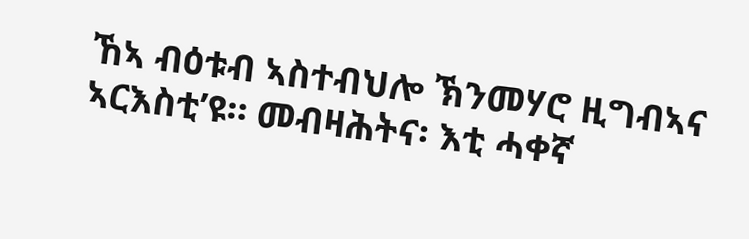ኸኣ ብዕቱብ ኣስተብህሎ ኽንመሃሮ ዚግብኣና ኣርእስቲ’ዩ። መብዛሕትና፡ እቲ ሓቀኛ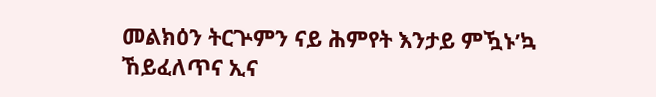መልክዕን ትርጕምን ናይ ሕምየት እንታይ ምዃኑ’ኳ ኸይፈለጥና ኢና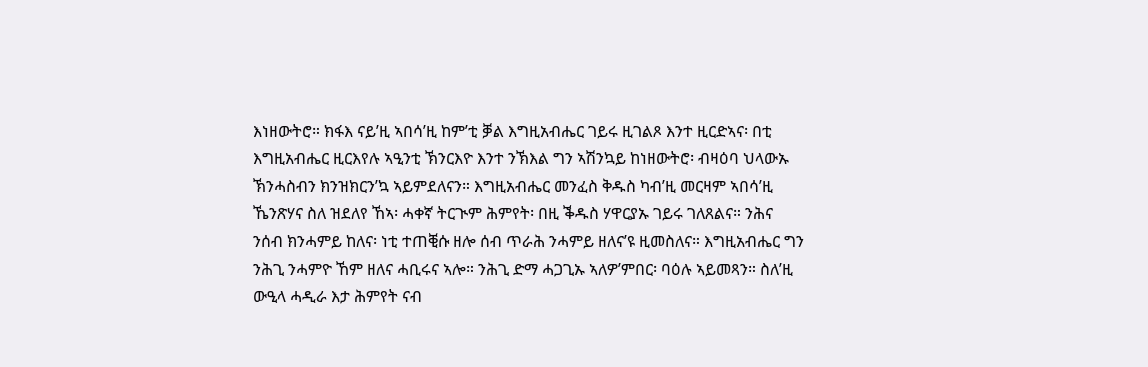እነዘውትሮ። ክፋእ ናይ’ዚ ኣበሳ’ዚ ከም’ቲ ቓል እግዚአብሔር ገይሩ ዚገልጾ እንተ ዚርድኣና፡ በቲ እግዚአብሔር ዚርእየሉ ኣዒንቲ ኽንርእዮ እንተ ንኽእል ግን ኣሽንኳይ ከነዘውትሮ፡ ብዛዕባ ህላውኡ ኽንሓስብን ክንዝክርን’ኳ ኣይምደለናን። እግዚአብሔር መንፈስ ቅዱስ ካብ’ዚ መርዛም ኣበሳ’ዚ ኼንጽሃና ስለ ዝደለየ ኸኣ፡ ሓቀኛ ትርጒም ሕምየት፡ በዚ ቕዱስ ሃዋርያኡ ገይሩ ገለጸልና። ንሕና ንሰብ ክንሓምይ ከለና፡ ነቲ ተጠቒሱ ዘሎ ሰብ ጥራሕ ንሓምይ ዘለና’ዩ ዚመስለና። እግዚአብሔር ግን ንሕጊ ንሓምዮ ኸም ዘለና ሓቢሩና ኣሎ። ንሕጊ ድማ ሓጋጊኡ ኣለዎ’ምበር፡ ባዕሉ ኣይመጻን። ስለ’ዚ ውዒላ ሓዲራ እታ ሕምየት ናብ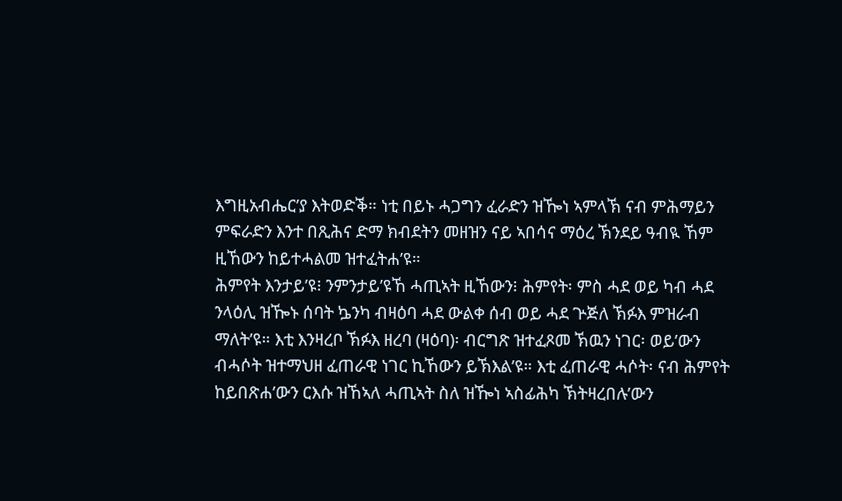እግዚአብሔር’ያ እትወድቕ። ነቲ በይኑ ሓጋግን ፈራድን ዝዀነ ኣምላኽ ናብ ምሕማይን ምፍራድን እንተ በጺሕና ድማ ክብደትን መዘዝን ናይ ኣበሳና ማዕረ ኽንደይ ዓብዪ ኸም ዚኸውን ከይተሓልመ ዝተፈትሐ’ዩ።
ሕምየት እንታይ’ዩ፧ ንምንታይ’ዩኸ ሓጢኣት ዚኸውን፧ ሕምየት፡ ምስ ሓደ ወይ ካብ ሓደ ንላዕሊ ዝዀኑ ሰባት ኴንካ ብዛዕባ ሓደ ውልቀ ሰብ ወይ ሓደ ጕጅለ ኽፉእ ምዝራብ ማለት’ዩ። እቲ እንዛረቦ ኽፉእ ዘረባ (ዛዕባ)፡ ብርግጽ ዝተፈጾመ ኽዉን ነገር፡ ወይ’ውን ብሓሶት ዝተማህዘ ፈጠራዊ ነገር ኪኸውን ይኽእል’ዩ። እቲ ፈጠራዊ ሓሶት፡ ናብ ሕምየት ከይበጽሐ’ውን ርእሱ ዝኸኣለ ሓጢኣት ስለ ዝዀነ ኣስፊሕካ ኽትዛረበሉ’ውን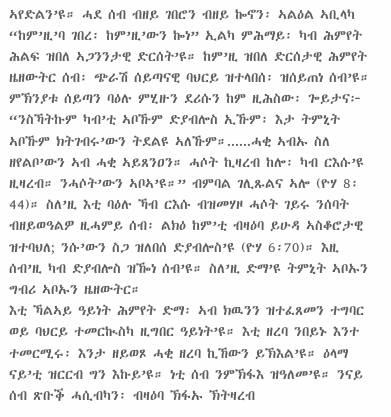ኣየድልን’ዩ። ሓደ ሰብ ብዘይ ገበሮን ብዘይ ኰኖን፡ ኣልዕል ኣቢላካ “ከም’ዚ’ባ ገበረ፡ ከም’ዚ’ውን ኰነ” ኢልካ ምሕማይ፡ ካብ ሕምየት ሕልፍ ዝበለ ኣጋንንታዊ ድርሰት’ዩ። ከም’ዚ ዝበለ ድርሰታዊ ሕምየት ዜዘውትር ሰብ፡ ጭራሽ ሰይጣናዊ ባህርይ ዝተላበሰ፡ ዝሰይጠነ ሰብ’ዩ። ምኽንያቱ ሰይጣን ባዕሉ ምሂዙን ደሪሱን ከም ዚሕስው፡ ጐይታና፦
“ንስኻትኩም ካብ’ቲ ኣቦኹም ድያብሎስ ኢኹም፡ እታ ትምኒት ኣቦኹም ክትገብሩ’ውን ትደልዩ ኣለኹም።......ሓቂ ኣብኡ ስለ ዘየልቦ’ውን ኣብ ሓቂ ኣይጸንዐን። ሓሶት ኪዛረብ ከሎ፡ ካብ ርእሱ’ዩ ዚዛረብ። ንሓሶት’ውን ኣቦኣ’ዩ።” ብምባል ገሊጹልና ኣሎ (ዮሃ 8፡44)። ስለ’ዚ እቲ ባዕሉ ኻብ ርእሱ ብዝመሃዞ ሓሶት ገይሩ ንሰባት ብዘይወዓልዎ ዚሓምይ ሰብ፡ ልክዕ ከም’ቲ ብዛዕባ ይሁዳ ኣስቆሮታዊ ዝተባህለ; ንሱ’ውን ስጋ ዝለበሰ ድያብሎስ’ዩ (ዮሃ 6፡70)። እዚ ሰብ’ዚ ካብ ድያብሎስ ዝዀነ ሰብ’ዩ። ስለ’ዚ ድማ’ዩ ትምኒት ኣቦኡን ግብሪ ኣቦኡን ዜዘውትር።
እቲ ኻልኣይ ዓይነት ሕምየት ድማ፡ ኣብ ክዉንን ዝተፈጸመን ተግባር ወይ ባህርይ ተመርኲስካ ዚግበር ዓይነት’ዩ። እቲ ዘረባ ንበይኑ እንተ ተመርሚሩ፡ እንታ ዘይወጾ ሓቂ ዘረባ ኪኸውን ይኽእል’ዩ። ዕላማ ናይ’ቲ ዝርርብ ግን እኩይ’ዩ። ነቲ ሰብ ንምኽፋእ ዝዓለመ’ዩ። ንናይ ሰብ ጽቡቕ ሓሲብካን፡ ብዛዕባ ኽፋኡ ኽትዛረብ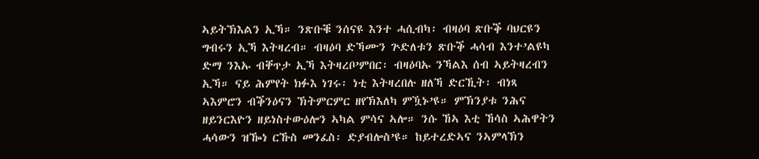ኣይትኽእልን ኢኻ። ንጽቡቑ ንሰናዩ እንተ ሓሲብካ፡ ብዛዕባ ጽቡቕ ባህርዩን ግብሩን ኢኻ እትዛረብ። ብዛዕባ ድኻሙን ጕድለቱን ጽቡቕ ሓሳብ እንተ’ልዩካ ድማ ንእኡ ብቐጥታ ኢኻ እትዛረቦ’ምበር፡ ብዛዕባኡ ንኻልእ ሰብ ኣይትዛረብን ኢኻ። ናይ ሕምየት ክፉእ ነገሩ፡ ነቲ እትዛረበሉ ዘለኻ ድርኺት፡ ብነጻ ኣእምሮን ብቕንዕናን ኽትምርምር ዘየኽእለካ ምዃኑ’ዩ። ምኽንያቱ ንሕና ዘይንርእዮን ዘይነስተውዕሎን ኣካል ምሳና ኣሎ። ንሱ ኸኣ እቲ ኸሳስ ኣሕዋትን ሓሳውን ዝዀነ ርኹስ መንፈስ፡ ድያብሎስ’ዩ። ከይተረድኣና ንኣምላኽን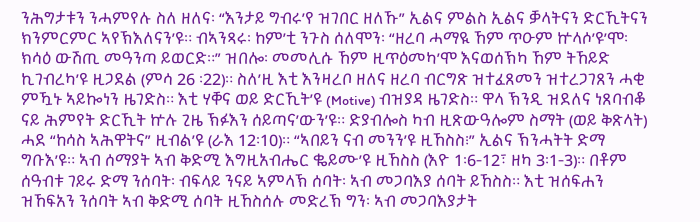ንሕግታቱን ንሓምየሉ ስለ ዘለና፡ “እንታይ ግብሩ’የ ዝገበር ዘለኹ” ኢልና ምልስ ኢልና ቓላትናን ድርኺትናን ክንምርምር ኣየኽእለናን’ዩ። ብኣንጻሩ፡ ከም’ቲ ንጉስ ሰለሞን፡ “ዘረባ ሓማዪ ኸም ጥዑም ኵላሶ’ዩ’ሞ፡ ክሳዕ ውሽጢ መዓንጣ ይወርድ።” ዝበሎ፡ መመሊሱ ኸም ዚጥዕመካ’ሞ እናወሰኽካ ኸም ትኸይድ ኪገብረካ’ዩ ዚጋደል (ምሳ 26 ፡22)። ስለ’ዚ እቲ እንዛረቦ ዘለና ዘረባ ብርግጽ ዝተፈጸመን ዝተረጋገጸን ሓቂ ምዃኑ ኣይኰነን ዜገድስ። እቲ ሃቐና ወይ ድርኺት’ዩ (Motive) ብዝያዳ ዜገድስ። ዋላ ኽንዲ ዝደለና ነጸባብቆ ናይ ሕምየት ድርኺት ኵሉ ጊዜ ኽፉእን ሰይጣና’ውን’ዩ። ድያብሎስ ካብ ዚጽውዓሎም ስማት (ወይ ቅጽላት) ሓደ “ከሳስ ኣሕዋትና” ዚብል’ዩ (ራእ 12፡10)። “ኣበይን ናብ መንን’ዩ ዚኸስስ፧” ኢልና ኽንሓትት ድማ ግቡእ’ዩ። ኣብ ሰማያት ኣብ ቅድሚ እግዚአብሔር ቈይሙ’ዩ ዚኸስስ (እዮ 1፡6-12፣ ዘካ 3፡1-3)። በቶም ሰዓብቱ ገይሩ ድማ ንሰባት፡ ብፍላይ ንናይ ኣምላኽ ሰባት፡ ኣብ መጋባእያ ሰባት ይኸስስ። እቲ ዝሰፍሐን ዝኸፍአን ንሰባት ኣብ ቅድሚ ሰባት ዚኸስሰሉ መድረኽ ግን፡ ኣብ መጋባእያታት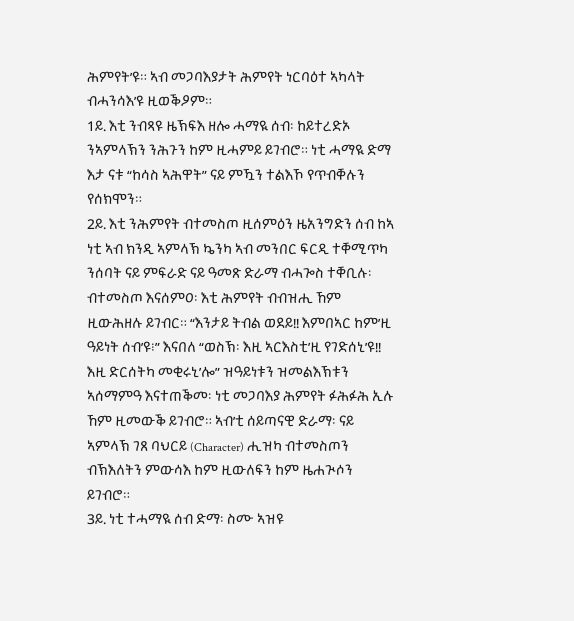ሕምየት’ዩ። ኣብ መጋባእያታት ሕምየት ነርባዕተ ኣካላት ብሓንሳእ’ዩ ዚወቕዖም።
1ይ. እቲ ንብጻዩ ዜኽፍእ ዘሎ ሓማዪ ሰብ፡ ከይተረድኦ ንኣምላኽን ንሕጉን ከም ዚሓምይ ይገብሮ። ነቲ ሓማዪ ድማ እታ ናቱ “ከሳስ ኣሕዋት” ናይ ምዃን ተልእኾ የጥብቐሉን የሰክሞን።
2ይ. እቲ ንሕምየት ብተመስጦ ዚሰምዕን ዜአንግድን ሰብ ከኣ ነቲ ኣብ ክንዲ ኣምላኽ ኴንካ ኣብ መንበር ፍርዲ ተቐሚጥካ ንሰባት ናይ ምፍራድ ናይ ዓመጽ ድራማ ብሓጐስ ተቐቢሉ፡ ብተመስጦ እናሰምዐ፡ እቲ ሕምየት ብብዝሒ ኸም ዚውሕዘሉ ይገብር። “እንታይ ትብል ወደይ!! እምበኣር ከም’ዚ ዓይነት ሰብ’ዩ፧” እናበለ “ወስኽ፡ እዚ ኣርእስቲ’ዚ የገድሰኒ’ዩ!! እዚ ድርሰትካ መቂሩኒ’ሎ” ዝዓይነቱን ዝመልእኽቱን ኣሰማምዓ እናተጠቕመ፡ ነቲ መጋባእያ ሕምየት ፉሕፉሕ ኢሉ ኸም ዚመውቕ ይገብሮ። ኣብ’ቲ ሰይጣናዊ ድራማ፡ ናይ ኣምላኽ ገጸ ባህርይ (Character) ሒዝካ ብተመስጦን ብኽእለትን ምውሳእ ከም ዚውለፍን ከም ዜሐጒሶን ይገብሮ።
3ይ. ነቲ ተሓማዪ ሰብ ድማ፡ ስሙ ኣዝዩ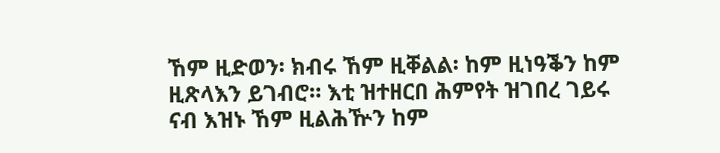ኸም ዚድወን፡ ክብሩ ኸም ዚቐልል፡ ከም ዚነዓቕን ከም ዚጽላእን ይገብሮ። እቲ ዝተዘርበ ሕምየት ዝገበረ ገይሩ ናብ እዝኑ ኸም ዚልሕዅን ከም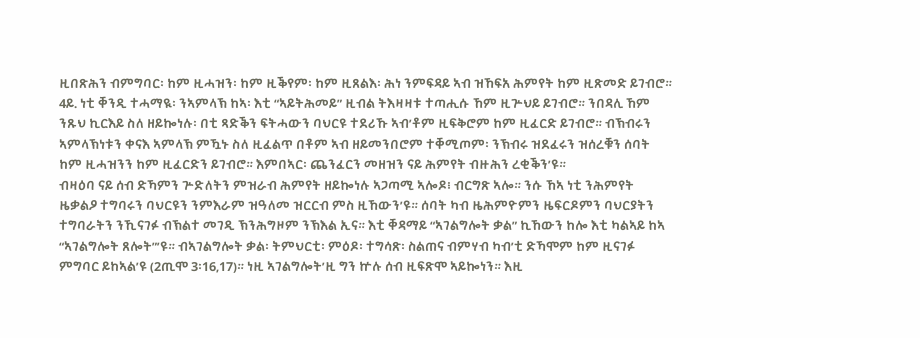ዚበጽሕን ብምግባር፡ ከም ዚሓዝን፡ ከም ዚቕየም፡ ከም ዚጸልእ፡ ሕነ ንምፍዳይ ኣብ ዝኸፍአ ሕምየት ከም ዚጽመድ ይገብሮ።
4ይ. ነቲ ቐንዲ ተሓማዪ፡ ንኣምላኽ ከኣ፡ እቲ “ኣይትሕመይ” ዚብል ትእዛዛቱ ተጣሒሱ ኸም ዚጕህይ ይገብሮ። ንበዳሊ ኸም ንጹህ ኪርእይ ስለ ዘይኰነሉ፡ በቲ ጻድቕን ፍትሓውን ባህርዩ ተደሪኹ ኣብ’ቶም ዚፍቅሮም ከም ዚፈርድ ይገብሮ። ብኽብሩን ኣምላኽነቱን ቀናእ ኣምላኽ ምዃኑ ስለ ዚፈልጥ በቶም ኣብ ዘይመንበሮም ተቐሚጦም፡ ንኽብሩ ዝደፈሩን ዝሰረቑን ሰባት ከም ዚሓዝንን ከም ዚፈርድን ይገብሮ። እምበኣር፡ ጨንፈርን መዘዝን ናይ ሕምየት ብዙሕን ረቂቕን’ዩ።
ብዛዕባ ናይ ሰብ ድኻምን ጕድለትን ምዝራብ ሕምየት ዘይኰነሉ ኣጋጣሚ ኣሎዶ፧ ብርግጽ ኣሎ። ንሱ ኸኣ ነቲ ንሕምየት ዜቃልዖ ተግባሩን ባህርዩን ንምእራም ዝዓለመ ዝርርብ ምስ ዚኸውን’ዩ። ሰባት ካብ ዜሕምዮምን ዜፍርዶምን ባህርያትን ተግባራትን ንኺናገፉ ብኽልተ መገዲ ኽንሕግዞም ንኽእል ኢና። እቲ ቐዳማይ “ኣገልግሎት ቃል” ኪኸውን ከሎ እቲ ካልኣይ ከኣ “ኣገልግሎት ጸሎት”’ዩ። ብኣገልግሎት ቃል፡ ትምህርቲ፡ ምዕዶ፡ ተግሳጽ፡ ስልጠና ብምሃብ ካብ’ቲ ድኻሞም ከም ዚናገፉ ምግባር ይከኣል’ዩ (2ጢሞ 3፡16,17)። ነዚ ኣገልግሎት’ዚ ግን ኵሉ ሰብ ዚፍጽሞ ኣይኰነን። እዚ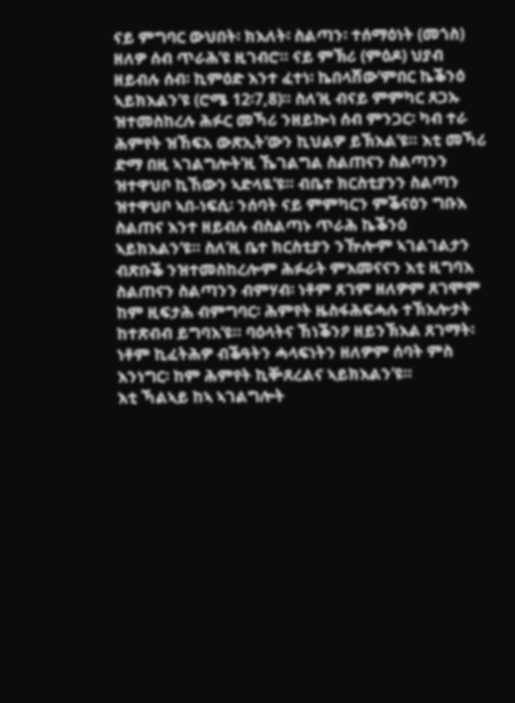ናይ ምግባር ውህበት፡ ክእለት፡ ስልጣን፡ ተሰማዕነት (መጎስ) ዘለዎ ሰብ ጥራሕ’ዩ ዚገብሮ። ናይ ምኽሪ (ምዕዶ) ህያብ ዘይብሉ ሰብ፡ ኪምዕድ እንተ ፈተነ፡ ኬበላሽው’ምበር ኬቕንዕ ኣይክእልን’ዩ (ሮሜ 12፡7,8)። ስለ’ዚ ብናይ ምምካር ጸጋኡ ዝተመስከረሉ ሕፉር መኻሪ ንዘይኰነ ሰብ ምንጋር፡ ካብ ተራ ሕምየት ዝኸፍአ ውጽኢት’ውን ኪህልዎ ይኽእል’ዩ። እቲ መኻሪ ድማ በዚ ኣገልግሎት’ዚ ኼገልግል ስልጠናን ስልጣንን ዝተዋህቦ ኪኸውን ኣድላዪ’ዩ። ብቤተ ክርስቲያንን ስልጣን ዝተዋህቦ ኣበ-ነፍሲ፡ ንሰባት ናይ ምምካርን ምቕናዕን ግቡእ ስልጠና እንተ ዘይብሉ ብስልጣኑ ጥራሕ ኬቕንዕ ኣይክእልን’ዩ። ስለ’ዚ ቤተ ክርስቲያን ንዅሎም ኣገልገልታን ብጽቡቕ ንዝተመስከረሎም ሕፉራት ምእመናናን እቲ ዚግባእ ስልጠናን ስልጣንን ብምሃብ፡ ነቶም ጸገም ዘለዎም ጸገሞም ከም ዚፍታሕ ብምግባር፡ ሕምየት ዜስፋሕፍሓሉ ተኽእሎታት ከተጽብብ ይግባእ’ዩ። ባዕላትና ኸነቕንዖ ዘይንኽእል ጸገማት፡ ነቶም ኪፈትሕዎ ብቕዓትን ሓላፍነትን ዘለዎም ሰባት ምስ እንነግር፡ ከም ሕምየት ኪቝጸረልና ኣይክእልን’ዩ።
እቲ ኻልኣይ ከኣ ኣገልግሎት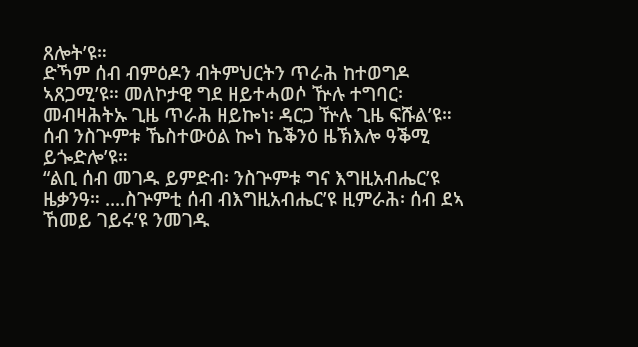ጸሎት’ዩ።
ድኻም ሰብ ብምዕዶን ብትምህርትን ጥራሕ ከተወግዶ ኣጸጋሚ’ዩ። መለኮታዊ ግደ ዘይተሓወሶ ዅሉ ተግባር፡ መብዛሕትኡ ጊዜ ጥራሕ ዘይኰነ፡ ዳርጋ ዅሉ ጊዜ ፍሹል’ዩ። ሰብ ንስጕምቱ ኼስተውዕል ኰነ ኬቕንዕ ዜኽእሎ ዓቕሚ ይጐድሎ’ዩ።
“ልቢ ሰብ መገዱ ይምድብ፡ ንስጕምቱ ግና እግዚአብሔር’ዩ ዜቃንዓ። ....ስጕምቲ ሰብ ብእግዚአብሔር’ዩ ዚምራሕ፡ ሰብ ደኣ ኸመይ ገይሩ’ዩ ንመገዱ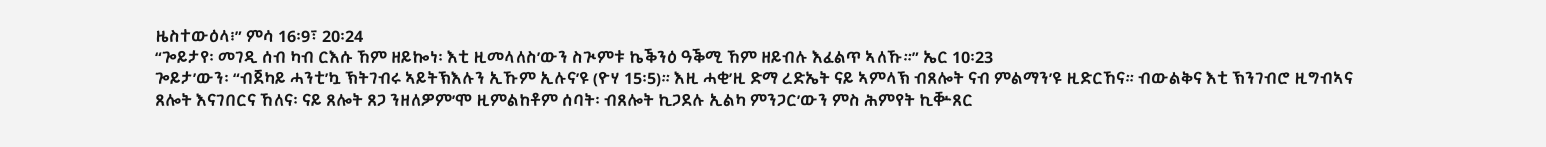ዜስተውዕላ፧” ምሳ 16፡9፣ 20፡24
“ጐይታየ፡ መገዲ ሰብ ካብ ርእሱ ኸም ዘይኰነ፡ እቲ ዚመላለስ’ውን ስጒምቱ ኬቕንዕ ዓቕሚ ኸም ዘይብሉ እፈልጥ ኣለኹ።” ኤር 10፡23
ጐይታ’ውን፡ “ብጀካይ ሓንቲ’ኳ ኽትገብሩ ኣይትኽእሉን ኢኹም ኢሉና’ዩ (ዮሃ 15፡5)። እዚ ሓቂ’ዚ ድማ ረድኤት ናይ ኣምላኽ ብጸሎት ናብ ምልማን’ዩ ዚድርኸና። ብውልቅና እቲ ኽንገብሮ ዚግብኣና ጸሎት እናገበርና ኸለና፡ ናይ ጸሎት ጸጋ ንዘለዎም’ሞ ዚምልከቶም ሰባት፡ ብጸሎት ኪጋደሉ ኢልካ ምንጋር’ውን ምስ ሕምየት ኪቝጸር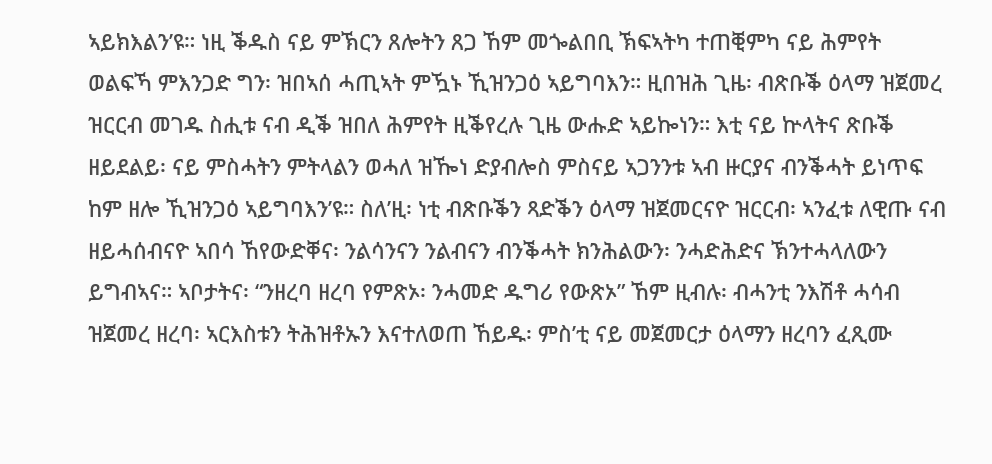ኣይክእልን’ዩ። ነዚ ቕዱስ ናይ ምኽርን ጸሎትን ጸጋ ኸም መጐልበቢ ኽፍኣትካ ተጠቒምካ ናይ ሕምየት ወልፍኻ ምእንጋድ ግን፡ ዝበኣሰ ሓጢኣት ምዃኑ ኺዝንጋዕ ኣይግባእን። ዚበዝሕ ጊዜ፡ ብጽቡቕ ዕላማ ዝጀመረ ዝርርብ መገዱ ስሒቱ ናብ ዲቕ ዝበለ ሕምየት ዚቕየረሉ ጊዜ ውሑድ ኣይኰነን። እቲ ናይ ኵላትና ጽቡቕ ዘይደልይ፡ ናይ ምስሓትን ምትላልን ወሓለ ዝዀነ ድያብሎስ ምስናይ ኣጋንንቱ ኣብ ዙርያና ብንቕሓት ይነጥፍ ከም ዘሎ ኺዝንጋዕ ኣይግባእን’ዩ። ስለ’ዚ፡ ነቲ ብጽቡቕን ጻድቕን ዕላማ ዝጀመርናዮ ዝርርብ፡ ኣንፈቱ ለዊጡ ናብ ዘይሓሰብናዮ ኣበሳ ኸየውድቐና፡ ንልሳንናን ንልብናን ብንቕሓት ክንሕልውን፡ ንሓድሕድና ኽንተሓላለውን ይግብኣና። ኣቦታትና፡ “ንዘረባ ዘረባ የምጽኦ፡ ንሓመድ ዱግሪ የውጽኦ” ኸም ዚብሉ፡ ብሓንቲ ንእሽቶ ሓሳብ ዝጀመረ ዘረባ፡ ኣርእስቱን ትሕዝቶኡን እናተለወጠ ኸይዱ፡ ምስ’ቲ ናይ መጀመርታ ዕላማን ዘረባን ፈጺሙ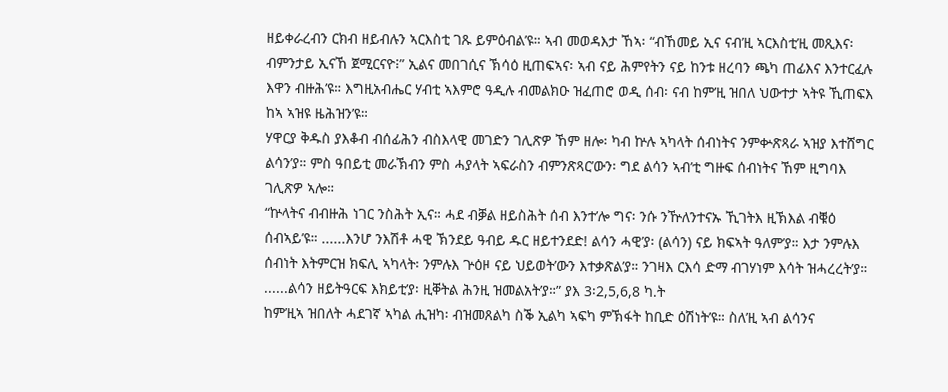ዘይቀራረብን ርክብ ዘይብሉን ኣርእስቲ ገጹ ይምዕብል’ዩ። ኣብ መወዳእታ ኸኣ፡ “ብኸመይ ኢና ናብ’ዚ ኣርእስቲ’ዚ መጺእና፡ ብምንታይ ኢናኸ ጀሚርናዮ፧” ኢልና መበገሲና ኽሳዕ ዚጠፍኣና፡ ኣብ ናይ ሕምየትን ናይ ከንቱ ዘረባን ጫካ ጠፊእና እንተርፈሉ እዋን ብዙሕ’ዩ። እግዚአብሔር ሃብቲ ኣእምሮ ዓዲሉ ብመልክዑ ዝፈጠሮ ወዲ ሰብ፡ ናብ ከም’ዚ ዝበለ ህውተታ ኣትዩ ኺጠፍእ ከኣ ኣዝዩ ዜሕዝን’ዩ።
ሃዋርያ ቅዱስ ያእቆብ ብሰፊሕን ብስእላዊ መገድን ገሊጽዎ ኸም ዘሎ፡ ካብ ኵሉ ኣካላት ሰብነትና ንምቍጽጻራ ኣዝያ እተሸግር ልሳን’ያ። ምስ ዓበይቲ መራኽብን ምስ ሓያላት ኣፍራስን ብምንጽጻር’ውን፡ ግደ ልሳን ኣብ’ቲ ግዙፍ ሰብነትና ኸም ዚግባእ ገሊጽዎ ኣሎ።
“ኵላትና ብብዙሕ ነገር ንስሕት ኢና። ሓደ ብቓል ዘይስሕት ሰብ እንተ’ሎ ግና፡ ንሱ ንዅለንተናኡ ኺገትእ ዚኽእል ብቑዕ ሰብኣይ’ዩ። ......እንሆ ንእሽቶ ሓዊ ኽንደይ ዓብይ ዱር ዘይተንደድ! ልሳን ሓዊ’ያ፡ (ልሳን) ናይ ክፍኣት ዓለም’ያ። እታ ንምሉእ ሰብነት እትምርዝ ክፍሊ ኣካላት፡ ንምሉእ ጕዕዞ ናይ ህይወት’ውን እተቃጽል’ያ። ንገዛእ ርእሳ ድማ ብገሃነም እሳት ዝሓረረት’ያ። ......ልሳን ዘይትዓርፍ እክይቲ’ያ፡ ዚቐትል ሕንዚ ዝመልአት’ያ።” ያእ 3፡2,5,6,8 ካ.ት
ከም’ዚኣ ዝበለት ሓደገኛ ኣካል ሒዝካ፡ ብዝመጸልካ ስቕ ኢልካ ኣፍካ ምኽፋት ከቢድ ዕሽነት’ዩ። ስለ’ዚ ኣብ ልሳንና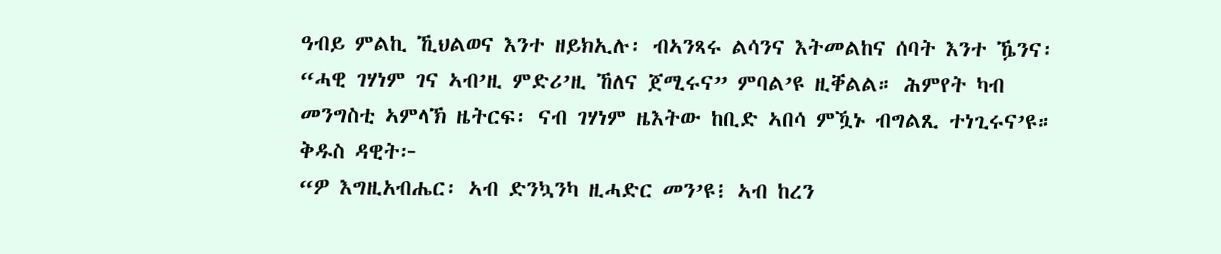ዓብይ ምልኪ ኺህልወና እንተ ዘይክኢሉ፡ ብኣንጻሩ ልሳንና እትመልከና ሰባት እንተ ዄንና፡ “ሓዊ ገሃነም ገና ኣብ’ዚ ምድሪ’ዚ ኸለና ጀሚሩና” ምባል’ዩ ዚቐልል። ሕምየት ካብ መንግስቲ ኣምላኽ ዜትርፍ፡ ናብ ገሃነም ዜእትው ከቢድ ኣበሳ ምዃኑ ብግልጺ ተነጊሩና’ዩ። ቅዱስ ዳዊት፦
“ዎ እግዚአብሔር፡ ኣብ ድንኳንካ ዚሓድር መን’ዩ፧ ኣብ ከረን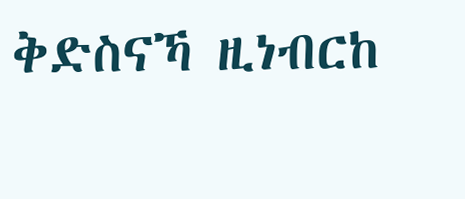ቅድስናኻ ዚነብርከ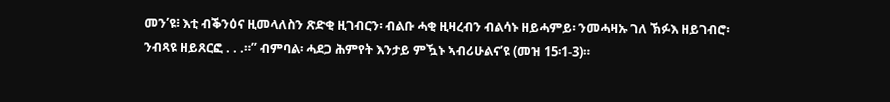መን’ዩ፧ እቲ ብቕንዕና ዚመላለስን ጽድቂ ዚገብርን፡ ብልቡ ሓቂ ዚዛረብን ብልሳኑ ዘይሓምይ፡ ንመሓዛኡ ገለ ኽፉእ ዘይገብሮ፡ ንብጻዩ ዘይጸርፎ . . .።” ብምባል፡ ሓደጋ ሕምየት እንታይ ምዃኑ ኣብሪሁልና’ዩ (መዝ 15፡1-3)።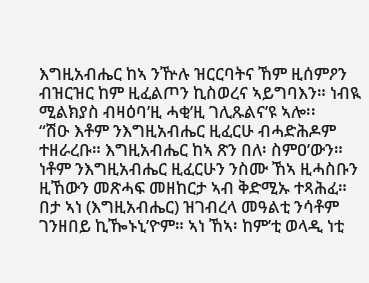እግዚአብሔር ከኣ ንዅሉ ዝርርባትና ኸም ዚሰምዖን ብዝርዝር ከም ዚፈልጦን ኪስወረና ኣይግባእን። ነብዪ ሚልክያስ ብዛዕባ’ዚ ሓቂ’ዚ ገሊጹልና’ዩ ኣሎ፡፡
“ሽዑ እቶም ንእግዚአብሔር ዚፈርሁ ብሓድሕዶም ተዘራረቡ። እግዚአብሔር ከኣ ጽን በለ፡ ስምዐ’ውን። ነቶም ንእግዚአብሔር ዚፈርሁን ንስሙ ኸኣ ዚሓስቡን ዚኸውን መጽሓፍ መዘከርታ ኣብ ቅድሚኡ ተጻሕፈ። በታ ኣነ (እግዚአብሔር) ዝገብረላ መዓልቲ ንሳቶም ገንዘበይ ኪዀኑኒ’ዮም። ኣነ ኸኣ፡ ከም’ቲ ወላዲ ነቲ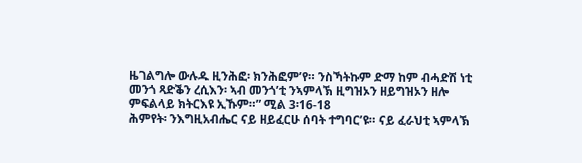ዜገልግሎ ውሉዱ ዚንሕፎ፡ ክንሕፎም’የ። ንስኻትኩም ድማ ከም ብሓድሽ ነቲ መንጎ ጻድቕን ረሲእን፡ ኣብ መንጎ’ቲ ንኣምላኽ ዚግዝኦን ዘይግዝኦን ዘሎ ምፍልላይ ክትርእዩ ኢኹም።” ሚል 3፡16-18
ሕምየት፡ ንእግዚአብሔር ናይ ዘይፈርሁ ሰባት ተግባር’ዩ። ናይ ፈራህቲ ኣምላኽ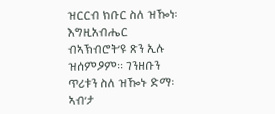ዝርርብ ክቡር ስለ ዝዀነ፡ እግዚአብሔር ብኣኽብሮት’ዩ ጽን ኢሉ ዝሰምዖም። ገንዘቡን ጥሪቱን ስለ ዝዀኑ ድማ፡ ኣብ’ታ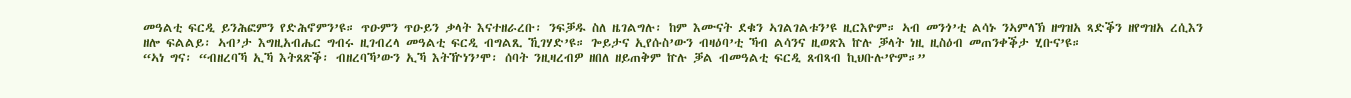መዓልቲ ፍርዲ ይንሕፎምን የድሕኖምን’ዩ። ጥዑምን ጥዑይን ቃላት እናተዘራረቡ፡ ንፍቓዱ ስለ ዜገልግሉ፡ ከም እሙናት ደቁን ኣገልገልቱን’ዩ ዚርእዮም። ኣብ መንጎ’ቲ ልሳኑ ንኣምላኽ ዘግዝአ ጻድቕን ዘየግዝአ ረሲእን ዘሎ ፍልልይ፡ ኣብ’ታ እግዚአብሔር ግብሩ ዚገብረላ መዓልቲ ፍርዲ ብግልጺ ኺገሃድ’ዩ። ጐይታና ኢየሱስ’ውን ብዛዕባ’ቲ ኻብ ልሳንና ዚወጽእ ኵሉ ቓላት ነዚ ዚስዕብ መጠንቀቕታ ሂቡና’ዩ።
“ኣነ ግና፡ “ብዘረባኻ ኢኻ እትጸጽቕ፡ ብዘረባኻ’ውን ኢኻ እትዅነን’ሞ፡ ሰባት ንዚዛረብዎ ዘበለ ዘይጠቅም ኵሉ ቓል ብመዓልቲ ፍርዲ ጸብጻብ ኪህቡሉ’ዮም።”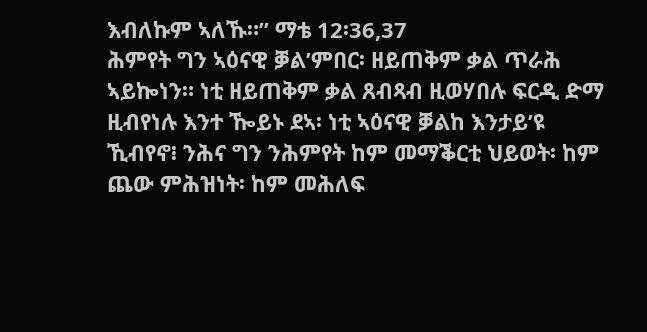እብለኩም ኣለኹ።” ማቴ 12፡36,37
ሕምየት ግን ኣዕናዊ ቓል’ምበር፡ ዘይጠቅም ቃል ጥራሕ ኣይኰነን። ነቲ ዘይጠቅም ቃል ጸብጻብ ዚወሃበሉ ፍርዲ ድማ ዚብየነሉ እንተ ዀይኑ ደኣ፡ ነቲ ኣዕናዊ ቓልከ እንታይ’ዩ ኺብየኖ፧ ንሕና ግን ንሕምየት ከም መማቕርቲ ህይወት፡ ከም ጨው ምሕዝነት፡ ከም መሕለፍ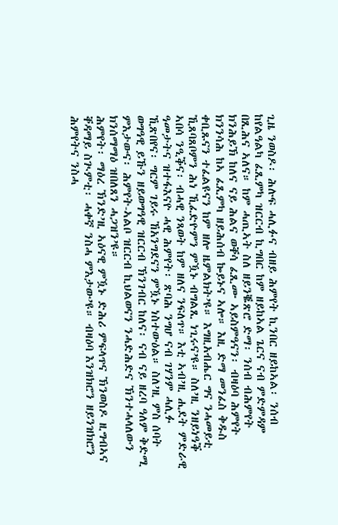ጊዜ ንወስዶ፡ ሕሉፍ ሓሊፉና ብዘይ ሕምየት ኪንበር ዘይከኣል፡ ንሰብ ከየልዓልካ ፈጺምካ ዝርርብ ኪግበር ከም ዘይከኣል ጌርና ናብ ምድምዳም በጺሕና ኣለና። ከም ሓጢኣት ስለ ዘይንቘጽሮ ድማ፡ ንሰብ ብሕምየት ክንሕይኽ ከለና ናይ ሕልና ወቐሳ ፈጺሙ ኣይስምዓናን፡ ብዛዕባ ሕምየት ክንንሳሕ ከኣ ፈጺምካ ዘይሕሰብ ኰይኑና ኣሎ። እዚ ድማ መንፈስ ቅዱስ ቀቢጹናን ተፈልዩናን ከም ዘሎ ዜምልክት’ዩ። እግዚአብሔር ግና ንሓመይቲ ኺጸባጸቦምን ሕነ ኺፈድዮምን ምዃኑ ብግልጺ ነጊሩና’ዩ። ስለ’ዚ ንዘይነዓቕ ኣበሳ ንዒቕና፡ ብሓዊ ንጻወት ከም ዘለና ንፍለጥ። እቲ ኣብ’ዚ ሒደት ምድራዊ ዓመታትና ዝተፋእናዮ ሓዊ ሕምየት፡ ጽባሕ ንግሆ ናብ ገሃንም ሓሊፉ ኺጽበየና፡ ግርም ገይሩ ኸአንግደናን ምዃኑ ነስተውዕል። ስለ’ዚ ምስ ሰባት ወግዓዊ ይኹን ዘይወግዓዊ ዝርርብ ኽንገብር ከለና፡ ናብ ናይ ዘረባ ዓለም ቅድሚ ምእታውና፡ ሕምየት-ኣልቦ ዝርርብ ኪህልወናን ንሓድሕድና ኽንተሓላለውን ክንሰማማዕ ዝበለጸን ሓጋዝን’ዩ።
ሕምየት፡ ማዕረ ኽንድ’ዚ ኣዕናዊ ምዃኑ ድሕሪ ምፍላጥና ኽንወስዶ ዚግብኣና ቐዳማይ ስጒምቲ፡ ሓቀኛ ንስሓ ምእታው’ዩ። ብዛዕባ እንዝክሮን ዘይንዝክሮን ሕምየትና ንስሓ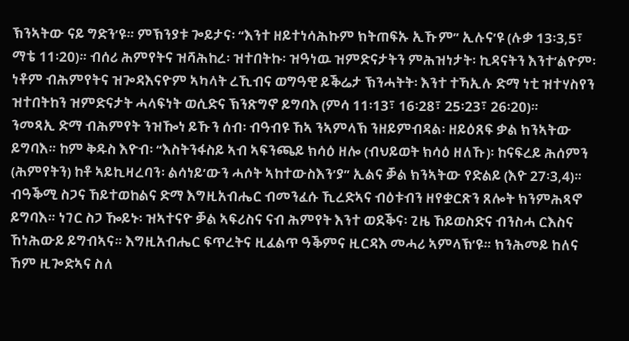ኽንኣትው ናይ ግድን’ዩ። ምኽንያቱ ጐይታና፡ “እንተ ዘይተነሳሕኩም ክትጠፍኡ ኢኹም” ኢሉና’ዩ (ሉቃ 13፡3,5፣ ማቴ 11፡20)። ብሰሪ ሕምየትና ዝሻሕከረ፡ ዝተበትኩ፡ ዝዓነዉ ዝምድናታትን ምሕዝነታት፡ ኪዳናትን እንተ’ልዮም፡ ነቶም ብሕምየትና ዝጐዳእናዮም ኣካላት ረኺብና ወግዓዊ ይቕሬታ ኽንሓትት፡ እንተ ተኻኢሉ ድማ ነቲ ዝተሃስየን ዝተበትከን ዝምድናታት ሓላፍነት ወሲድና ኽንጽግኖ ይግባእ (ምሳ 11፡13፣ 16፡28፣ 25፡23፣ 26፡20)።
ንመጻኢ ድማ ብሕምየት ንዝዀነ ይኹን ሰብ፡ ብዓብዩ ኸኣ ንኣምላኽ ንዘይምብዳል፡ ዘይዕጸፍ ቃል ክንኣትው ይግባእ። ከም ቅዱስ እዮብ፡ “እስትንፋስይ ኣብ ኣፍንጫይ ክሳዕ ዘሎ (ብህይወት ክሳዕ ዘለኹ)፡ ከናፍረይ ሕሰምን (ሕምየትን) ከቶ ኣይኪዛረባን፡ ልሳነይ’ውን ሓሶት ኣከተውስእን’ያ” ኢልና ቓል ክንኣትው የድልይ (እዮ 27፡3,4)። ብዓቕሚ ስጋና ኸይተወከልና ድማ እግዚአብሔር ብመንፈሱ ኺረድኣና ብዕቱብን ዘየቋርጽን ጸሎት ክንምሕጻኖ ይግባእ። ነገር ስጋ ዀይኑ፡ ዝኣተናዮ ቓል ኣፍሪስና ናብ ሕምየት እንተ ወደቕና፡ ጊዜ ኸይወስድና ብንስሓ ርእስና ኸነሕውይ ይግብኣና። እግዚአብሔር ፍጥረትና ዚፈልጥ ዓቕምና ዚርዳእ መሓሪ ኣምላኽ’ዩ። ክንሕመይ ከለና ኸም ዚጐድኣና ስለ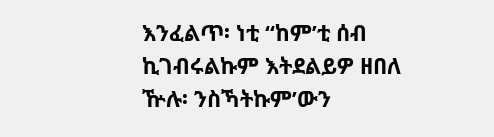እንፈልጥ፡ ነቲ “ከም’ቲ ሰብ ኪገብሩልኩም እትደልይዎ ዘበለ ዅሉ፡ ንስኻትኩም’ውን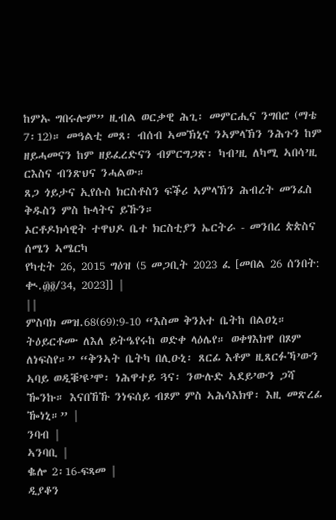ከምኡ ግበሩሎም” ዚብል ወርቃዊ ሕጊ፡ መምርሒና ንግበሮ (ማቴ 7፡12)። መዓልቲ መጸ፡ ብሰብ ኣመኽኒና ንኣምላኽን ንሕጉን ከም ዘይሓመናን ከም ዘይፈረድናን ብምርግጋጽ፡ ካብ’ዚ ለካሚ ኣበሳ’ዚ ርእስና ብንጽህና ንሓልው።
ጸጋ ጎይታና ኢየሱስ ክርስቶስን ፍቕሪ ኣምላኽን ሕብረት መንፈስ ቅዱስን ምስ ኩላትና ይኹን።
ኦርቶዶክሳዊት ተዋህዶ ቤተ ክርስቲያን ኤርትራ - መንበረ ጵጵስና ሰሜን ኣሜርካ
የካቲት 26, 2015 ግዕዝ (5 መጋቢት 2023 ፈ [መበል 26 ሰንበት: ቊ.፴፬/34, 2023]] |
||
ምስባክ መዝ.68(69):9-10 “እስመ ቅንአተ ቤትከ በልዐኒ። ትዕይርቶሙ ለእለ ይትዔየሩከ ወድቀ ላዕሌየ። ወቀፃእክዋ በጾም ለነፍስየ።” “ቅንኣት ቤትካ በሊዑኒ፡ ጸርፊ እቶም ዚጸርፉኻ’ውን ኣባይ ወዲቑ’ዩ’ሞ፡ ነሕዋተይ ጓና፡ ንውሉድ ኣደይ’ውን ጋሻ ዀንኩ። እናበኸኹ ንነፍሰይ ብጾም ምስ ኣሕሳእክዋ፡ እዚ መጽረፊ ዀነኒ።” |
ንባብ |
ኣንባቢ |
ቈሎ 2፡16-ፍጻመ |
ዲያቆን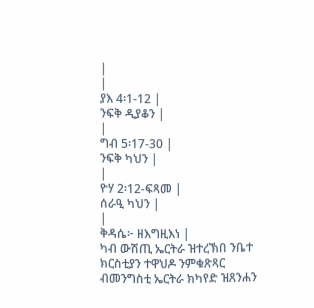|
|
ያእ 4፡1-12 |
ንፍቅ ዲያቆን |
|
ግብ 5፡17-30 |
ንፍቅ ካህን |
|
ዮሃ 2፡12-ፍጻመ |
ሰራዒ ካህን |
|
ቅዳሴ፦ ዘእግዚእነ |
ካብ ውሽጢ ኤርትራ ዝተረኽበ ንቤተ ክርስቲያን ተዋህዶ ንምቁጽጻር ብመንግስቲ ኤርትራ ክካየድ ዝጸንሐን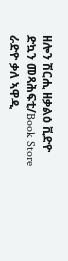ዘሎን ሽርሒ ዘቃልዕ ቪድዮ
ድኳን መጻሕፍቲ/Book Store
ራድዮ ቃለ ኣዋዲ